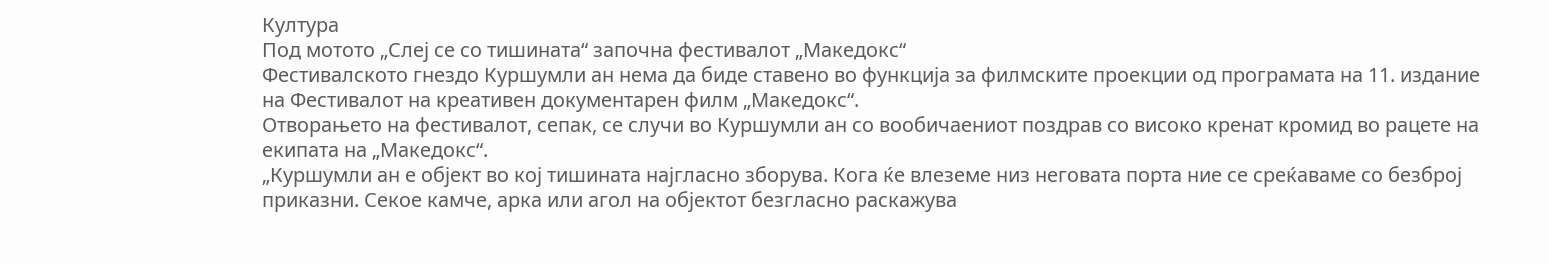Култура
Под мотото „Слеј се со тишината“ започна фестивалот „Македокс“
Фестивалското гнездо Куршумли ан нема да биде ставено во функција за филмските проекции од програмата на 11. издание на Фестивалот на креативен документарен филм „Македокс“.
Отворањето на фестивалот, сепак, се случи во Куршумли ан со вообичаениот поздрав со високо кренат кромид во рацете на екипата на „Македокс“.
„Куршумли ан е објект во кој тишината најгласно зборува. Кога ќе влеземе низ неговата порта ние се среќаваме со безброј приказни. Секое камче, арка или агол на објектот безгласно раскажува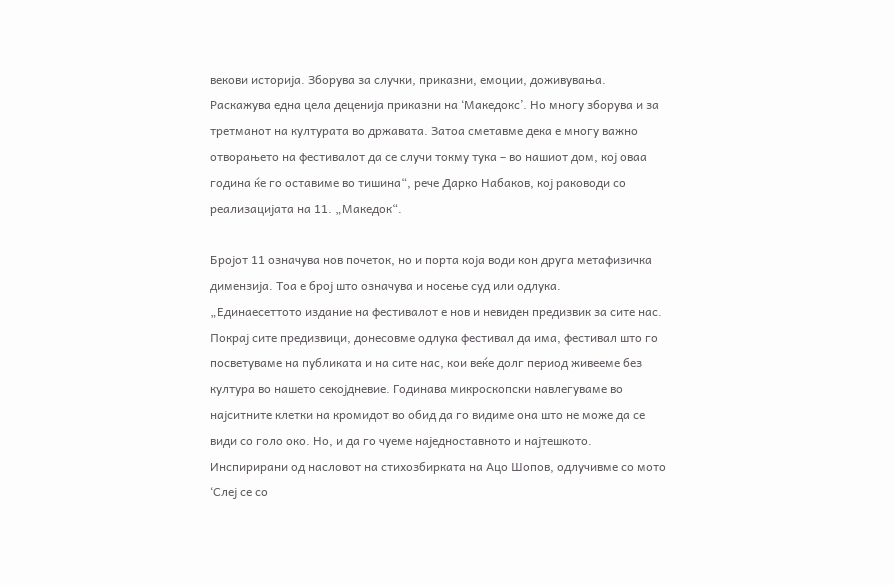векови историја. Зборува за случки, приказни, емоции, доживувања. Раскажува една цела деценија приказни на ‘Македокс’. Но многу зборува и за третманот на културата во државата. Затоа сметавме дека е многу важно отворањето на фестивалот да се случи токму тука – во нашиот дом, кој оваа година ќе го оставиме во тишина“, рече Дарко Набаков, кој раководи со реализацијата на 11. „Македок“.

Бројот 11 означува нов почеток, но и порта која води кон друга метафизичка димензија. Тоа е број што означува и носење суд или одлука.
„Единаесеттото издание на фестивалот е нов и невиден предизвик за сите нас. Покрај сите предизвици, донесовме одлука фестивал да има, фестивал што го посветуваме на публиката и на сите нас, кои веќе долг период живееме без култура во нашето секојдневие. Годинава микроскопски навлегуваме во најситните клетки на кромидот во обид да го видиме она што не може да се види со голо око. Но, и да го чуеме наједноставното и најтешкото. Инспирирани од насловот на стихозбирката на Ацо Шопов, одлучивме со мото ‘Слеј се со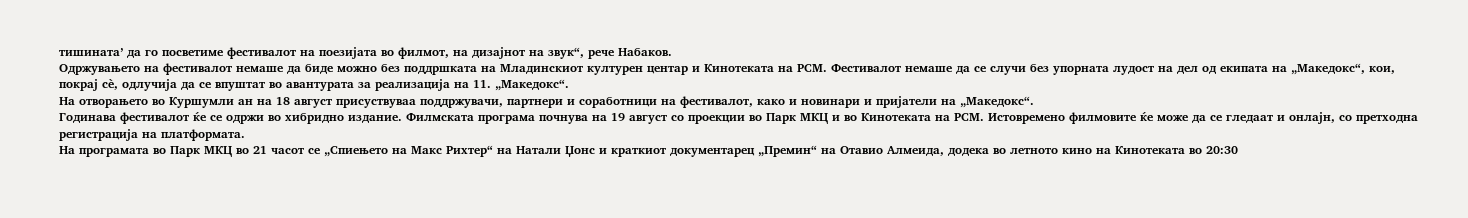тишината’ да го посветиме фестивалот на поезијата во филмот, на дизајнот на звук“, рече Набаков.
Одржувањето на фестивалот немаше да биде можно без поддршката на Младинскиот културен центар и Кинотеката на РСМ. Фестивалот немаше да се случи без упорната лудост на дел од екипата на „Македокс“, кои, покрај сѐ, одлучија да се впуштат во авантурата за реализација на 11. „Македокс“.
На отворањето во Куршумли ан на 18 август присуствуваа поддржувачи, партнери и соработници на фестивалот, како и новинари и пријатели на „Македокс“.
Годинава фестивалот ќе се одржи во хибридно издание. Филмската програма почнува на 19 август со проекции во Парк МКЦ и во Кинотеката на РСМ. Истовремено филмовите ќе може да се гледаат и онлајн, со претходна регистрација на платформата.
На програмата во Парк МКЦ во 21 часот се „Спиењето на Макс Рихтер“ на Натали Џонс и краткиот документарец „Премин“ на Отавио Алмеида, додека во летното кино на Кинотеката во 20:30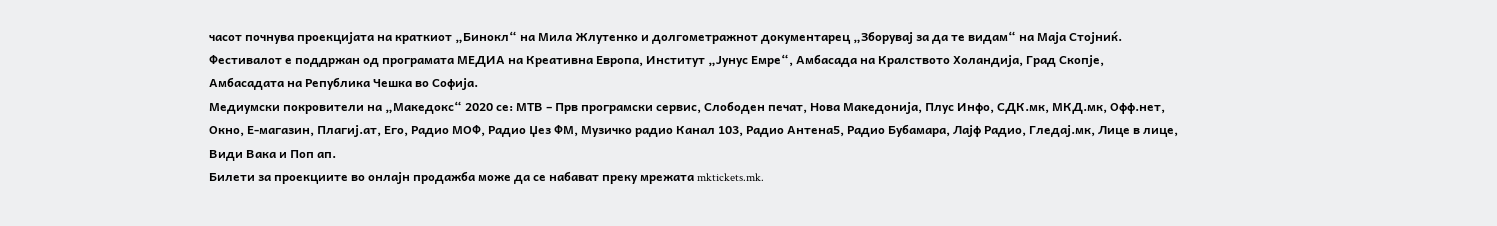часот почнува проекцијата на краткиот „Бинокл“ на Мила Жлутенко и долгометражнот документарец „Зборувај за да те видам“ на Маја Стојниќ.
Фестивалот е поддржан од програмата МЕДИА на Креативна Европа, Институт „Јунус Емре“, Амбасада на Кралството Холандија, Град Скопје, Амбасадата на Република Чешка во Софија.
Медиумски покровители на „Македокс“ 2020 се: МТВ – Прв програмски сервис, Слободен печат, Нова Македонија, Плус Инфо, СДК.мк, МКД.мк, Офф.нет, Окно, Е-магазин, Плагиј.ат, Его, Радио МОФ, Радио Џез ФМ, Музичко радио Канал 103, Радио Антена5, Радио Бубамара, Лајф Радио, Гледај.мк, Лице в лице, Види Вака и Поп ап.
Билети за проекциите во онлајн продажба може да се набават преку мрежата mktickets.mk.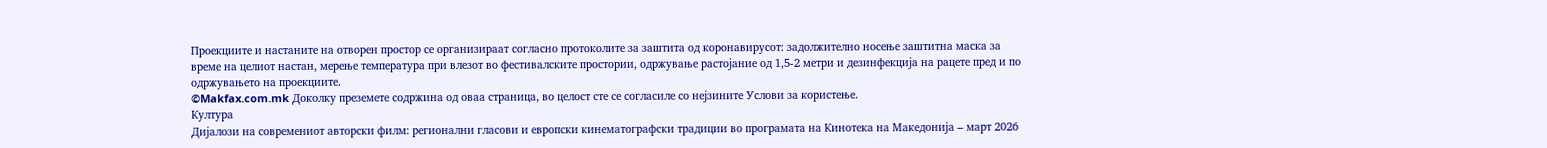Проекциите и настаните на отворен простор се организираат согласно протоколите за заштита од коронавирусот: задолжително носење заштитна маска за време на целиот настан, мерење температура при влезот во фестивалските простории, одржување растојание од 1,5-2 метри и дезинфекција на рацете пред и по одржувањето на проекциите.
©Makfax.com.mk Доколку преземете содржина од оваа страница, во целост сте се согласиле со нејзините Услови за користење.
Култура
Дијалози на современиот авторски филм: регионални гласови и европски кинематографски традиции во програмата на Кинотека на Македонија – март 2026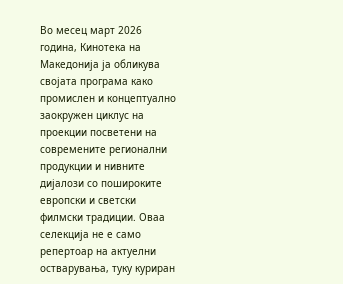Во месец март 2026 година, Кинотека на Македонија ја обликува својата програма како промислен и концептуално заокружен циклус на проекции посветени на современите регионални продукции и нивните дијалози со пошироките европски и светски филмски традиции. Оваа селекција не е само репертоар на актуелни остварувања, туку куриран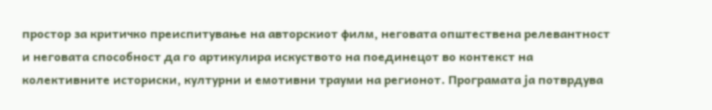простор за критичко преиспитување на авторскиот филм, неговата општествена релевантност и неговата способност да го артикулира искуството на поединецот во контекст на колективните историски, културни и емотивни трауми на регионот. Програмата ја потврдува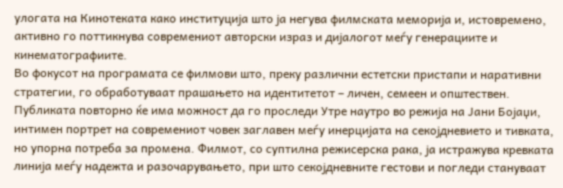улогата на Кинотеката како институција што ја негува филмската меморија и, истовремено, активно го поттикнува современиот авторски израз и дијалогот меѓу генерациите и кинематографиите.
Во фокусот на програмата се филмови што, преку различни естетски пристапи и наративни стратегии, го обработуваат прашањето на идентитетот – личен, семеен и општествен. Публиката повторно ќе има можност да го проследи Утре наутро во режија на Јани Бојаџи, интимен портрет на современиот човек заглавен меѓу инерцијата на секојдневието и тивката, но упорна потреба за промена. Филмот, со суптилна режисерска рака, ја истражува кревката линија меѓу надежта и разочарувањето, при што секојдневните гестови и погледи стануваат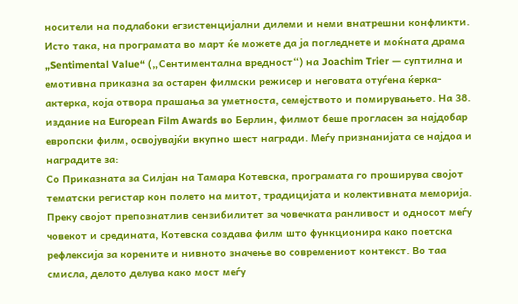носители на подлабоки егзистенцијални дилеми и неми внатрешни конфликти.
Исто така, на програмата во март ќе можете да ја погледнете и моќната драма „Sentimental Value“ („Сентиментална вредност“) на Joachim Trier — суптилна и емотивна приказна за остарен филмски режисер и неговата отуѓена ќерка-актерка, која отвора прашања за уметноста, семејството и помирувањето. На 38. издание на European Film Awards во Берлин, филмот беше прогласен за најдобар европски филм, освојувајќи вкупно шест награди. Меѓу признанијата се најдоа и наградите за:
Со Приказната за Силјан на Тамара Котевска, програмата го проширува својот тематски регистар кон полето на митот, традицијата и колективната меморија. Преку својот препознатлив сензибилитет за човечката ранливост и односот меѓу човекот и средината, Котевска создава филм што функционира како поетска рефлексија за корените и нивното значење во современиот контекст. Во таа смисла, делото делува како мост меѓу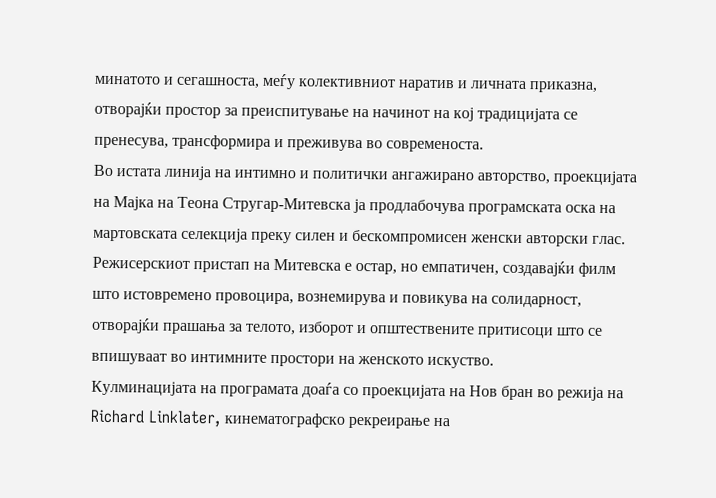минатото и сегашноста, меѓу колективниот наратив и личната приказна, отворајќи простор за преиспитување на начинот на кој традицијата се пренесува, трансформира и преживува во современоста.
Во истата линија на интимно и политички ангажирано авторство, проекцијата на Мајка на Теона Стругар-Митевска ја продлабочува програмската оска на мартовската селекција преку силен и бескомпромисен женски авторски глас. Режисерскиот пристап на Митевска е остар, но емпатичен, создавајќи филм што истовремено провоцира, вознемирува и повикува на солидарност, отворајќи прашања за телото, изборот и општествените притисоци што се впишуваат во интимните простори на женското искуство.
Кулминацијата на програмата доаѓа со проекцијата на Нов бран во режија на Richard Linklater, кинематографско рекреирање на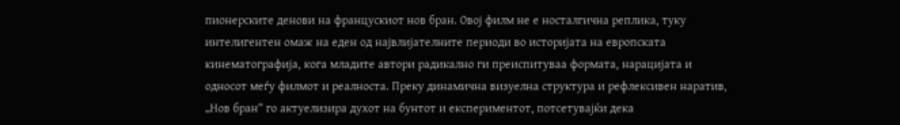пионерските денови на францускиот нов бран. Овој филм не е носталгична реплика, туку интелигентен омаж на еден од највлијателните периоди во историјата на европската кинематографија, кога младите автори радикално ги преиспитуваа формата, нарацијата и односот меѓу филмот и реалноста. Преку динамична визуелна структура и рефлексивен наратив, „Нов бран“ го актуелизира духот на бунтот и експериментот, потсетувајќи дека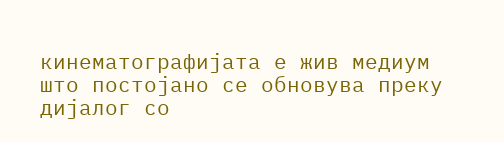кинематографијата е жив медиум што постојано се обновува преку дијалог со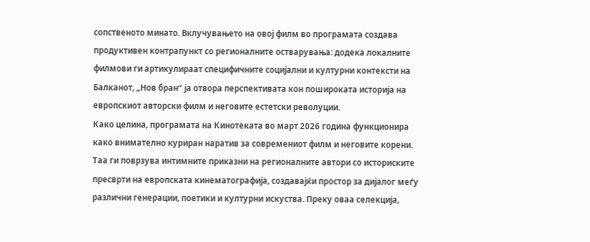сопственото минато. Вклучувањето на овој филм во програмата создава продуктивен контрапункт со регионалните остварувања: додека локалните филмови ги артикулираат специфичните социјални и културни контексти на Балканот, „Нов бран“ ја отвора перспективата кон пошироката историја на европскиот авторски филм и неговите естетски револуции.
Како целина, програмата на Кинотеката во март 2026 година функционира како внимателно куриран наратив за современиот филм и неговите корени. Таа ги поврзува интимните приказни на регионалните автори со историските пресврти на европската кинематографија, создавајќи простор за дијалог меѓу различни генерации, поетики и културни искуства. Преку оваа селекција,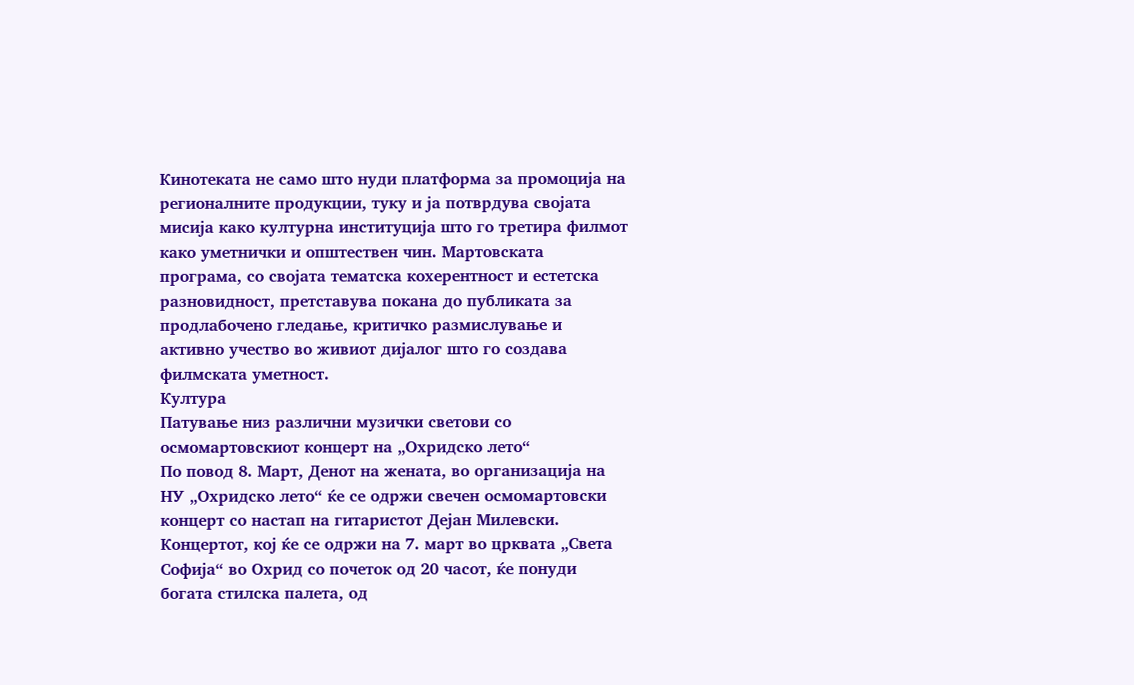Кинотеката не само што нуди платформа за промоција на регионалните продукции, туку и ја потврдува својата мисија како културна институција што го третира филмот како уметнички и општествен чин. Мартовската програма, со својата тематска кохерентност и естетска разновидност, претставува покана до публиката за продлабочено гледање, критичко размислување и активно учество во живиот дијалог што го создава филмската уметност.
Култура
Патување низ различни музички светови со осмомартовскиот концерт на „Охридско лето“
По повод 8. Mарт, Денот на жената, во организација на НУ „Охридско лето“ ќе се одржи свечен осмомартовски концерт со настап на гитаристот Дејан Милевски. Концертот, кој ќе се одржи на 7. март во црквата „Света Софија“ во Охрид со почеток од 20 часот, ќе понуди богата стилска палета, од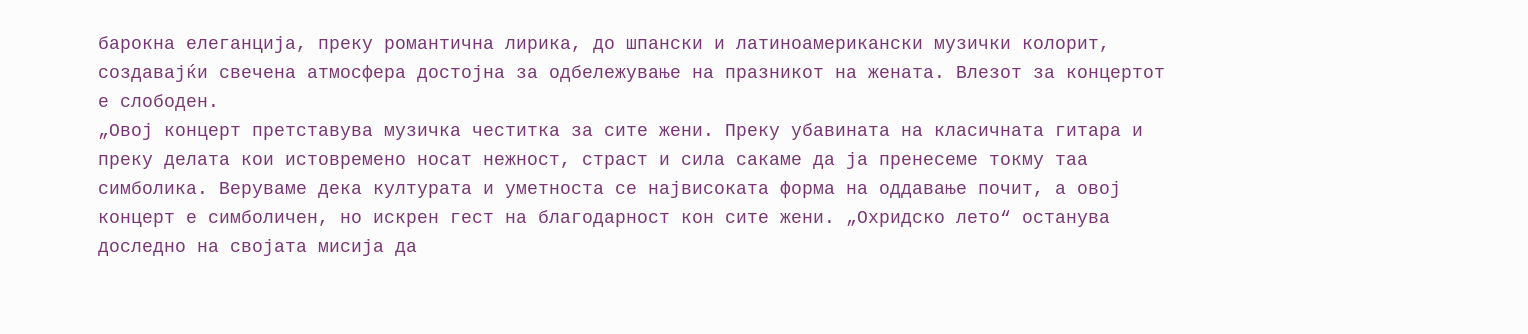барокна елеганција, преку романтична лирика, до шпански и латиноамерикански музички колорит, создавајќи свечена атмосфера достојна за одбележување на празникот на жената. Влезот за концертот е слободен.
„Овој концерт претставува музичка честитка за сите жени. Преку убавината на класичната гитара и преку делата кои истовремено носат нежност, страст и сила сакаме да ја пренесеме токму таа симболика. Веруваме дека културата и уметноста се највисоката форма на оддавање почит, а овој концерт е симболичен, но искрен гест на благодарност кон сите жени. „Охридско лето“ останува доследно на својата мисија да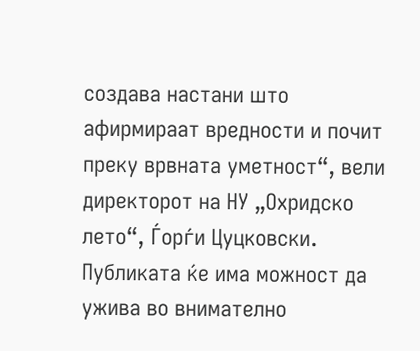создава настани што афирмираат вредности и почит преку врвната уметност“, вели директорот на НУ „Охридско лето“, Ѓорѓи Цуцковски.
Публиката ќе има можност да ужива во внимателно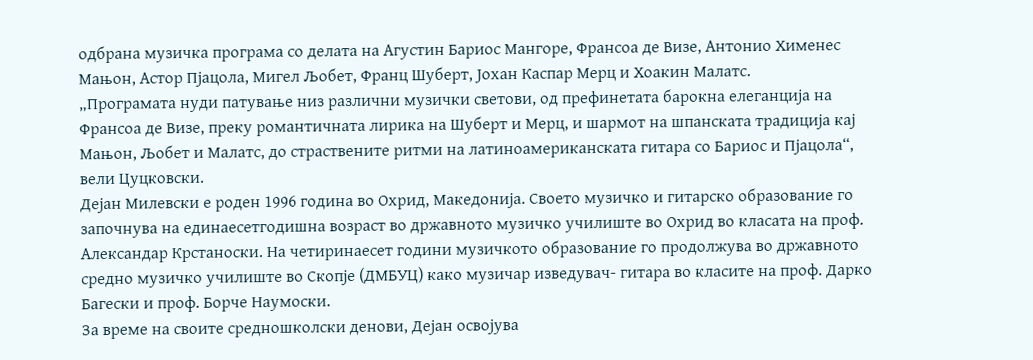одбрана музичка програма со делата на Агустин Бариос Мангоре, Франсоа де Визе, Антонио Хименес Мањон, Астор Пјацола, Мигел Љобет, Франц Шуберт, Јохан Каспар Мерц и Хоакин Малатс.
„Програмата нуди патување низ различни музички светови, од префинетата барокна елеганција на Франсоа де Визе, преку романтичната лирика на Шуберт и Мерц, и шармот на шпанската традиција кај Мањон, Љобет и Малатс, до страствените ритми на латиноамериканската гитара со Бариос и Пјацола“, вели Цуцковски.
Дејан Милевски е роден 1996 година во Охрид, Македонија. Своето музичко и гитарско образование го започнува на единаесетгодишна возраст во државното музичко училиште во Охрид во класата на проф. Александар Крстаноски. На четиринаесет години музичкото образование го продолжува во државното средно музичко училиште во Скопје (ДМБУЦ) како музичар изведувач- гитара во класите на проф. Дарко Багески и проф. Борче Наумоски.
За време на своите средношколски денови, Дејан освојува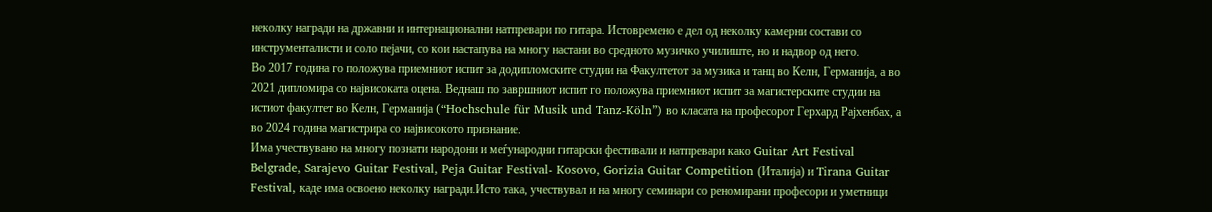неколку награди на државни и интернационални натпревари по гитара. Истовремено е дел од неколку камерни состави со инструменталисти и соло пејачи, со кои настапува на многу настани во средното музичко училиште, но и надвор од него.
Во 2017 година го положува приемниот испит за додипломските студии на Факултетот за музика и танц во Келн, Германија, а во 2021 дипломира со највисоката оцена. Веднаш по завршниот испит го положува приемниот испит за магистерските студии на истиот факултет во Келн, Германија (“Hochschule für Musik und Tanz-Köln”) во класата на професорот Герхард Рајхенбах, а во 2024 година магистрира со највисокото признание.
Има учествувано на многу познати народони и меѓународни гитарски фестивали и натпревари како Guitar Art Festival Belgrade, Sarajevo Guitar Festival, Peja Guitar Festival- Kosovo, Gorizia Guitar Competition (Италија) и Tirana Guitar Festival, каде има освоено неколку награди.Исто така, учествувал и на многу семинари со реномирани професори и уметници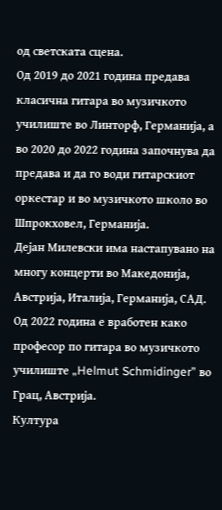од светската сцена.
Од 2019 до 2021 година предава класична гитара во музичкото училиште во Линторф, Германија, а во 2020 до 2022 година започнува да предава и да го води гитарскиот оркестар и во музичкото школо во Шпрокховел, Германија.
Дејан Милевски има настапувано на многу концерти во Македонија, Австрија, Италија, Германија, САД. Од 2022 година е вработен како професор по гитара во музичкото училиште „Helmut Schmidinger” во Грац, Австрија.
Култура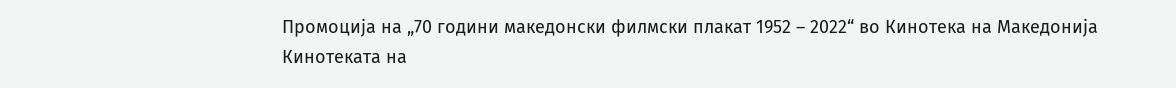Промоција на „70 години македонски филмски плакат 1952 – 2022“ во Кинотека на Македонија
Кинотеката на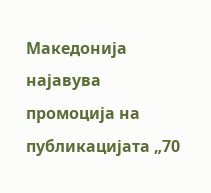Македонија најавува промоција на публикацијата „70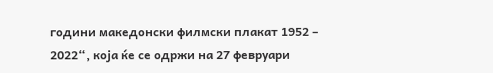години македонски филмски плакат 1952 – 2022“, која ќе се одржи на 27 февруари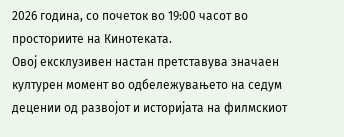2026 година, со почеток во 19:00 часот во просториите на Кинотеката.
Овој ексклузивен настан претставува значаен културен момент во одбележувањето на седум децении од развојот и историјата на филмскиот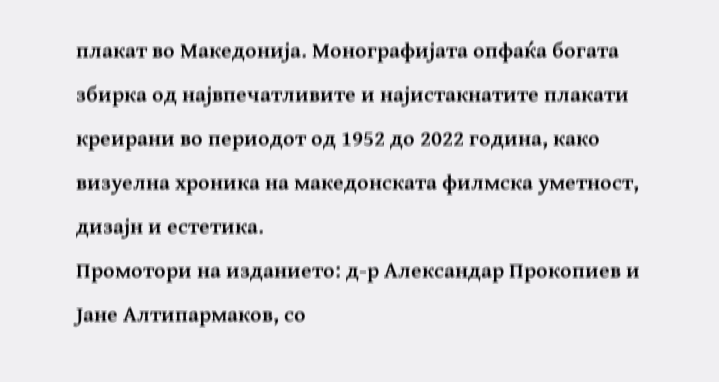плакат во Македонија. Монографијата опфаќа богата збирка од највпечатливите и најистакнатите плакати креирани во периодот од 1952 до 2022 година, како визуелна хроника на македонската филмска уметност, дизајн и естетика.
Промотори на изданието: д-р Александар Прокопиев и Јане Алтипармаков, со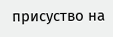присуство на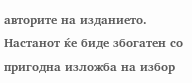авторите на изданието.
Настанот ќе биде збогатен со пригодна изложба на избор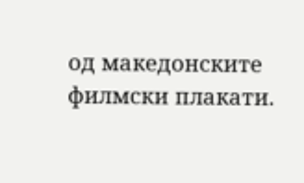од македонските филмски плакати.